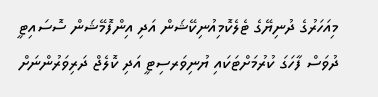މިއަހަރުގެ ދުނިޔޭގެ ޓެލެކޮމިއުނިކޭޝަން އަދި އިންފޮމޭޝަން ސޮސައިޓީ ދުވަސް ފާހަގަ ކުރުމަށްޓަކައި ޔުނިވަރސިޓީ އަދި ކޮލެޖް ދަރިވަރުންނަށް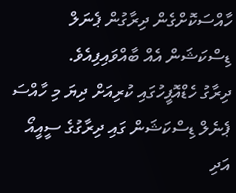ހާއްސަކޮށްގެން ދިރާގުން ޕެނަލް ޑިސްކަޝަން އެއް ބާއްވައިފިއެވެ.
ދިރާގު ހެޑްއޮފީހުގައި ކުރިއަށް ދިޔަ މި ހާއްސަ ޕެނެލް ޑިސްކަޝަން ގައި ދިރާގުގެ ސީއީއޯ އަދި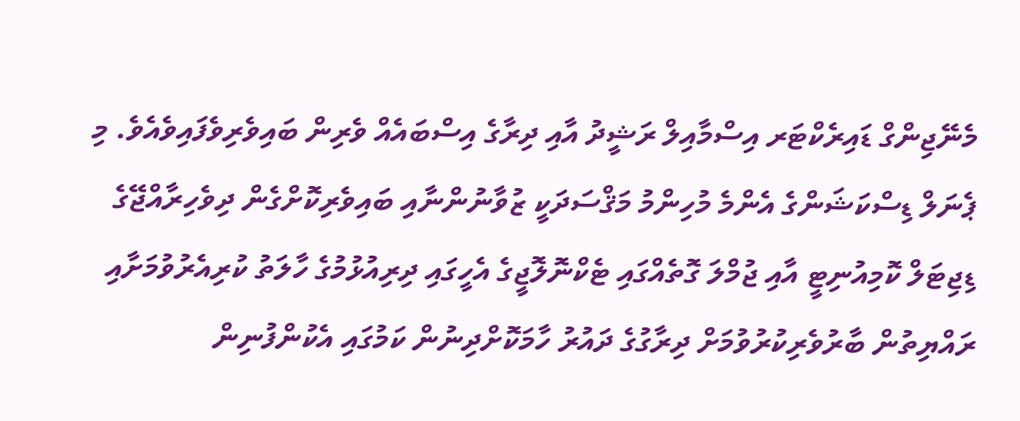މެނޭޖިންގް ޑައިރެކްޓަރ އިސްމާއިލް ރަޝީދު އާއި ދިރާގެ އިސްބައެއް ވެރިން ބައިވެރިވެފައިވެއެވެ. މި ޕެނަލް ޑިސްކަޝަންގެ އެންމެ މުހިންމު މަޤްސަދަކީ ޒުވާނުންނާއި ބައިވެރިކޮށްގެން ދިވެހިރާއްޖޭގެ ޑިޖިޓަލް ކޮމިއުނިޓީ އާއި ޖުމްލަ ގޮތެއްގައި ޓެކްނޮލޮޖީގެ އެހީގައި ދިރިއުޅުމުގެ ހާލަތު ކުރިއެރުވުމަށާއި ރައްޔިތުން ބާރުވެރިކުރުވުމަށް ދިރާގުގެ ދައުރު ހާމަކޮށްދިނުން ކަމުގައި އެކުންފުނިން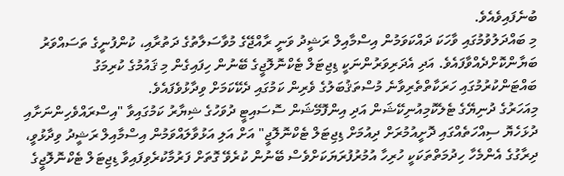ބުނެފައިވެއެވެ.
މި ބައްދަލުވުމުގައި ވާހަކަ ދައްކަވަމުން އިސްމާއިލް ރަޝީދު ވަނީ ރާއްޖޭގެ މުވާސަލާތުގެ ދަތުރާއި، ކުންފުނީގެ ތަސައްވަރު ބަޔާންކޮށްދެއްވާފައެވެ. އަދި އެދަރިވަރުންނަކީ ޑިޖިޓަލް ޓެކްނޮލޮޖީގެ ބޭނުން ހިފައިގެން މި ޤައުމުގެ ކުރިމަގު ބައްޓަންކުރުމުގައި ހަރަކާތްތެރިވާނެ މުސްތަޤުބަލުގެ ވެރިން ކަމުގައި ދެކޭކަމަށް ވިދާޅުވެފައެވެ.
މިއަހަރުގެ ދުނިޔޭގެ ޓެލެކޮމިއުނިކޭޝަން އަދި އިންފޮމޭޝަން ސޮސައިޓީ ދުވަހުގެ ޝިޔާރު ކަމުގައިވާ "އިސްރައްވެހިންނަށާއި ދުޅަހެޔޮ ސިއްހަތެއްގައި ދޮށީއުމުރަށް ދިއުމަށް ޑިޖިޓަލް ޓެކްނޮލޮޖީ" އަށް އަލި އަޅުވާލައްވަމުން އިސްމާއިލް ރަޝީދު ވިދާޅުވީ، ދިރާގުގެ އެންމެހާ ހިދުމަތްތަކަކީ ހުރިހާ އުމުރުފުރަޔަކަށްވެސް ބޭނުން ކުރެވޭ ގޮތަށް ފަރުމާކުރެވިފައިވާ ޑިޖިޓަލް ޓެކްނޮލޮޖީގެ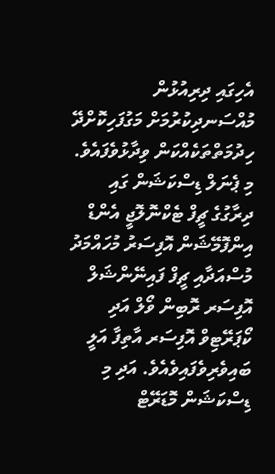އެހިގައި ދިރިއުޅުން މުއްސަނދިކުރުމަށް މަގުފަހިކޮށްދޭ ހިދުމަތްތަކެއްކަން ވިދާޅުވެފައެވެ.
މި ޕެނަލް ޑިސްކަޝަން ގައި ދިރާގުގެ ޗީފް ޓެކްނޮލޮޖީ އެންޑް އިންފޮމޭޝަން އޮފިސަރު މުހައްމަދު މުސްއަދާއި ޗީފް ފައިނޭންޝަލް އޮފިސަރ ރޮބިން ވޯލް އަދި ކޯޕަރޭޓިވް އޮފިސަރ އާތިފާ އަލީ ބައިވެރިވެފައިވެއެވެ. އަދި މި ޑިސްކަޝަން މޮޑަރޭޓް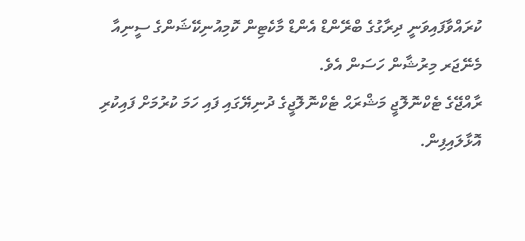ކުރައްވާފައިވަނީ ދިރާގުގެ ބްރޭންޑް އެންޑް މާކެޓިން ކޮމިއުނިކޭޝަންގެ ސީނިއާ މެނޭޖަރ މިރުޝާން ހަސަން އެވެ.
ރާއްޖޭގެ ޓެކްނޮލޮޖީ މަޝްރަޙް ޓެކްނޮލޮޖީގެ ދުނިޔޭގައި ފައި ހަމަ ކުރުމަށް ފައިކުރި އޮޅާލައިފިން.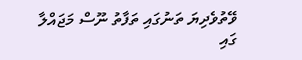ވޭތުވެދިޔަ ތަނުގައި ތަފާތު ނޫސް މަޖައްލާ ގައި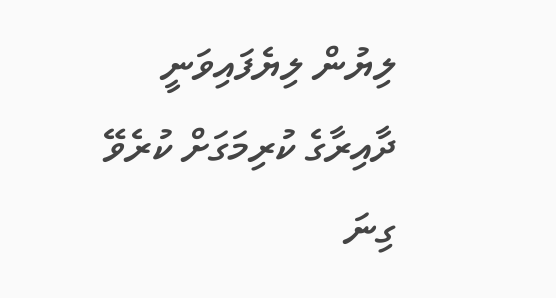ލިޔުން ލިޔެފައިވަނީ ދާއިރާގެ ކުރިމަގަށް ކުރެވޭ ގިނަ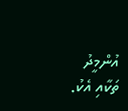އުންމީދު ތަކާއި އެކު.